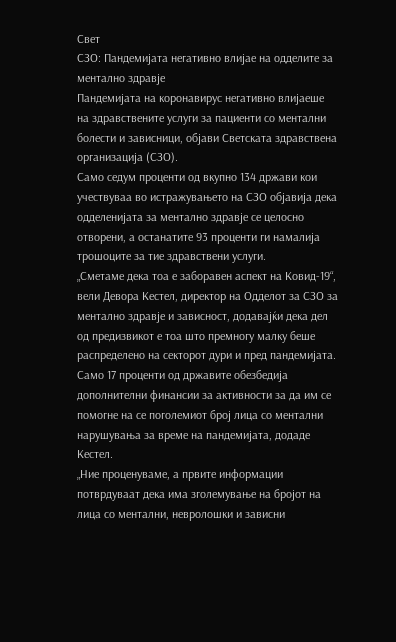Свет
СЗО: Пандемијата негативно влијае на одделите за ментално здравје
Пандемијата на коронавирус негативно влијаеше на здравствените услуги за пациенти со ментални болести и зависници, објави Светската здравствена организација (СЗО).
Само седум проценти од вкупно 134 држави кои учествуваа во истражувањето на СЗО објавија дека одделенијата за ментално здравје се целосно отворени, а останатите 93 проценти ги намалија трошоците за тие здравствени услуги.
„Сметаме дека тоа е заборавен аспект на Ковид-19“, вели Девора Кестел, директор на Одделот за СЗО за ментално здравје и зависност, додавајќи дека дел од предизвикот е тоа што премногу малку беше распределено на секторот дури и пред пандемијата.
Само 17 проценти од државите обезбедија дополнителни финансии за активности за да им се помогне на се поголемиот број лица со ментални нарушувања за време на пандемијата, додаде Кестел.
„Ние проценуваме, а првите информации потврдуваат дека има зголемување на бројот на лица со ментални, невролошки и зависни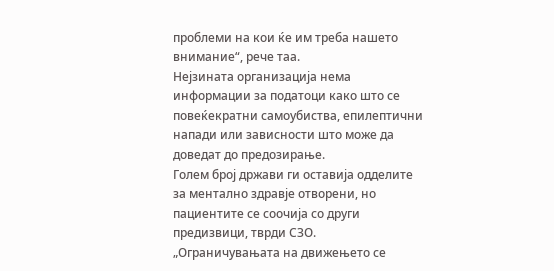проблеми на кои ќе им треба нашето внимание“, рече таа.
Нејзината организација нема информации за податоци како што се повеќекратни самоубиства, епилептични напади или зависности што може да доведат до предозирање.
Голем број држави ги оставија одделите за ментално здравје отворени, но пациентите се соочија со други предизвици, тврди СЗО.
„Ограничувањата на движењето се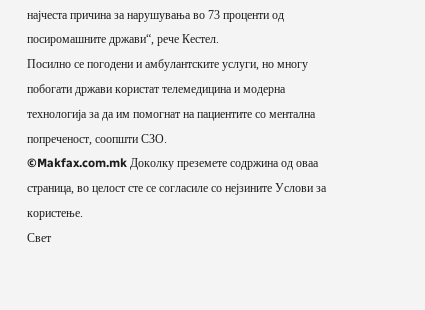најчеста причина за нарушувања во 73 проценти од посиромашните држави“, рече Кестел.
Посилно се погодени и амбулантските услуги, но многу побогати држави користат телемедицина и модерна технологија за да им помогнат на пациентите со ментална попреченост, соопшти СЗО.
©Makfax.com.mk Доколку преземете содржина од оваа страница, во целост сте се согласиле со нејзините Услови за користење.
Свет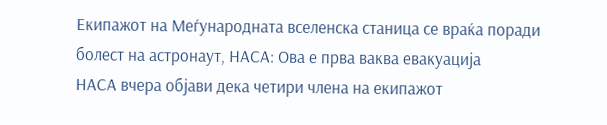Екипажот на Меѓународната вселенска станица се враќа поради болест на астронаут, НАСА: Ова е прва ваква евакуација
НАСА вчера објави дека четири члена на екипажот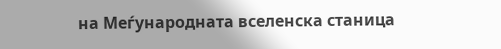на Меѓународната вселенска станица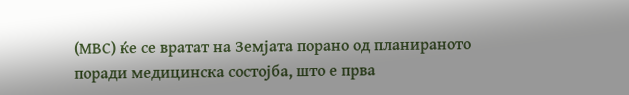(МВС) ќе се вратат на Земјата порано од планираното поради медицинска состојба, што е прва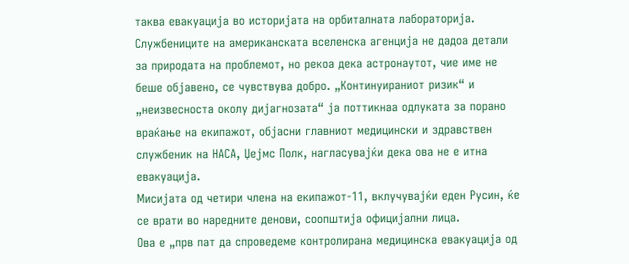таква евакуација во историјата на орбиталната лабораторија.
Службениците на американската вселенска агенција не дадоа детали за природата на проблемот, но рекоа дека астронаутот, чие име не беше објавено, се чувствува добро. „Континуираниот ризик“ и „неизвесноста околу дијагнозата“ ја поттикнаа одлуката за порано враќање на екипажот, објасни главниот медицински и здравствен службеник на НАСА, Џејмс Полк, нагласувајќи дека ова не е итна евакуација.
Мисијата од четири члена на екипажот-11, вклучувајќи еден Русин, ќе се врати во наредните денови, соопштија официјални лица.
Ова е „прв пат да спроведеме контролирана медицинска евакуација од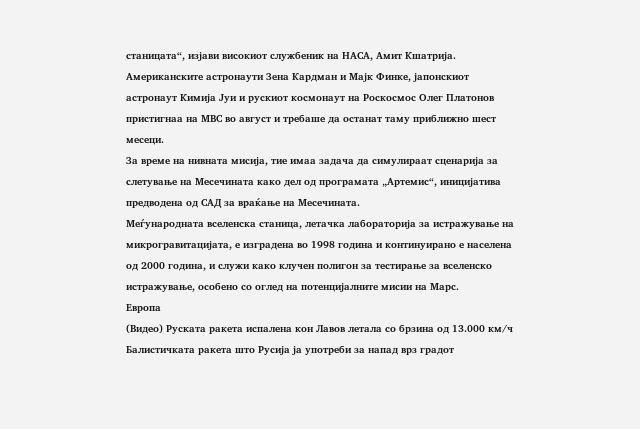станицата“, изјави високиот службеник на НАСА, Амит Кшатрија.
Американските астронаути Зена Кардман и Мајк Финке, јапонскиот астронаут Кимија Јуи и рускиот космонаут на Роскосмос Олег Платонов пристигнаа на МВС во август и требаше да останат таму приближно шест месеци.
За време на нивната мисија, тие имаа задача да симулираат сценарија за слетување на Месечината како дел од програмата „Артемис“, иницијатива предводена од САД за враќање на Месечината.
Меѓународната вселенска станица, летачка лабораторија за истражување на микрогравитацијата, е изградена во 1998 година и континуирано е населена од 2000 година, и служи како клучен полигон за тестирање за вселенско истражување, особено со оглед на потенцијалните мисии на Марс.
Европа
(Видео) Руската ракета испалена кон Лавов летала со брзина од 13.000 км/ч
Балистичката ракета што Русија ја употреби за напад врз градот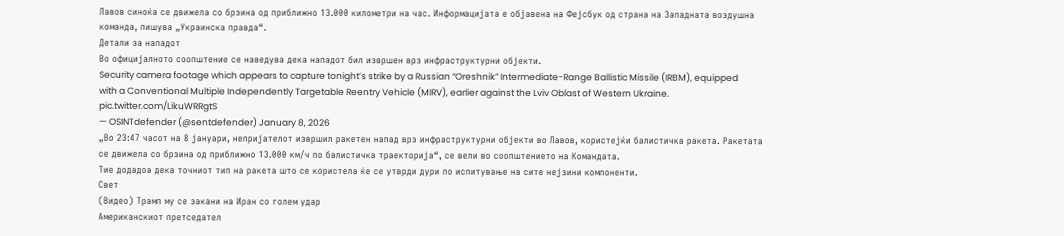Лавов синоќа се движела со брзина од приближно 13.000 километри на час. Информацијата е објавена на Фејсбук од страна на Западната воздушна команда, пишува „Украинска правда“.
Детали за нападот
Во официјалното соопштение се наведува дека нападот бил извршен врз инфраструктурни објекти.
Security camera footage which appears to capture tonight’s strike by a Russian “Oreshnik” Intermediate-Range Ballistic Missile (IRBM), equipped with a Conventional Multiple Independently Targetable Reentry Vehicle (MIRV), earlier against the Lviv Oblast of Western Ukraine. pic.twitter.com/LikuWRRgtS
— OSINTdefender (@sentdefender) January 8, 2026
„Во 23:47 часот на 8 јануари, непријателот извршил ракетен напад врз инфраструктурни објекти во Лавов, користејќи балистичка ракета. Ракетата се движела со брзина од приближно 13.000 км/ч по балистичка траекторија“, се вели во соопштението на Командата.
Тие додадоа дека точниот тип на ракета што се користела ќе се утврди дури по испитување на сите нејзини компоненти.
Свет
(Видео) Трамп му се закани на Иран со голем удар
Американскиот претседател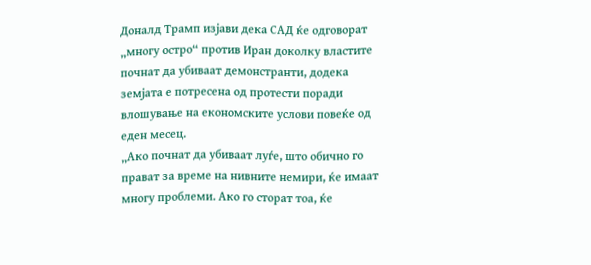Доналд Трамп изјави дека САД ќе одговорат „многу остро“ против Иран доколку властите почнат да убиваат демонстранти, додека земјата е потресена од протести поради влошување на економските услови повеќе од еден месец.
„Ако почнат да убиваат луѓе, што обично го прават за време на нивните немири, ќе имаат многу проблеми. Ако го сторат тоа, ќе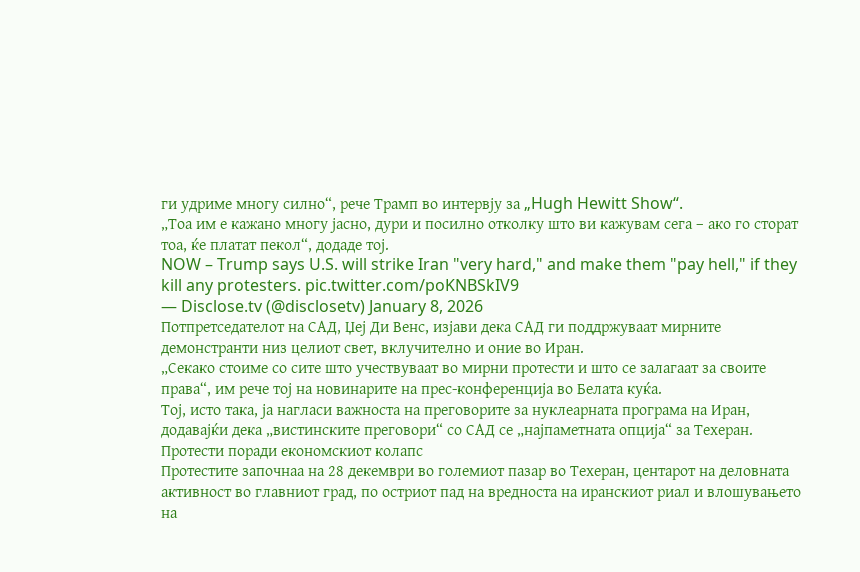ги удриме многу силно“, рече Трамп во интервју за „Hugh Hewitt Show“.
„Тоа им е кажано многу јасно, дури и посилно отколку што ви кажувам сега – ако го сторат тоа, ќе платат пекол“, додаде тој.
NOW – Trump says U.S. will strike Iran "very hard," and make them "pay hell," if they kill any protesters. pic.twitter.com/poKNBSkIV9
— Disclose.tv (@disclosetv) January 8, 2026
Потпретседателот на САД, Џеј Ди Венс, изјави дека САД ги поддржуваат мирните демонстранти низ целиот свет, вклучително и оние во Иран.
„Секако стоиме со сите што учествуваат во мирни протести и што се залагаат за своите права“, им рече тој на новинарите на прес-конференција во Белата куќа.
Тој, исто така, ја нагласи важноста на преговорите за нуклеарната програма на Иран, додавајќи дека „вистинските преговори“ со САД се „најпаметната опција“ за Техеран.
Протести поради економскиот колапс
Протестите започнаа на 28 декември во големиот пазар во Техеран, центарот на деловната активност во главниот град, по остриот пад на вредноста на иранскиот риал и влошувањето на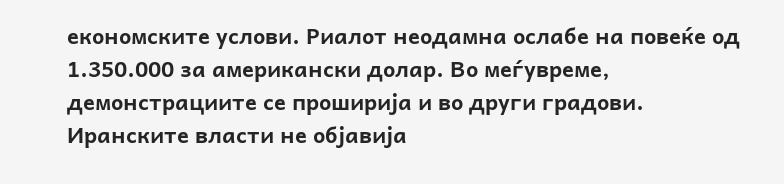економските услови. Риалот неодамна ослабе на повеќе од 1.350.000 за американски долар. Во меѓувреме, демонстрациите се проширија и во други градови.
Иранските власти не објавија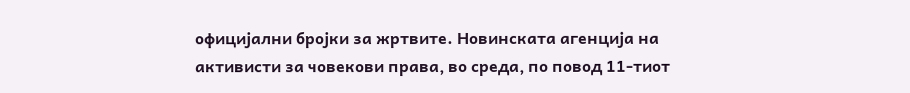официјални бројки за жртвите. Новинската агенција на активисти за човекови права, во среда, по повод 11-тиот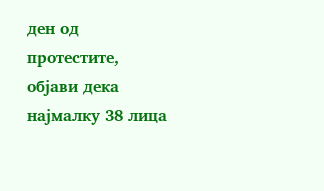ден од протестите, објави дека најмалку 38 лица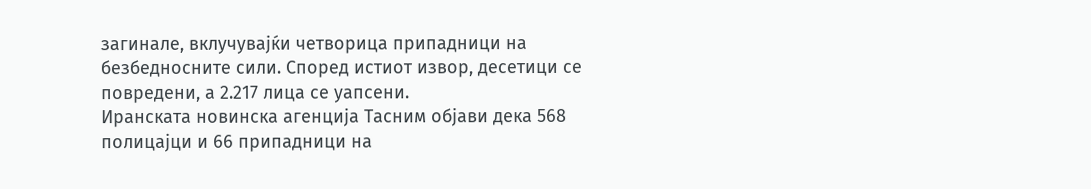загинале, вклучувајќи четворица припадници на безбедносните сили. Според истиот извор, десетици се повредени, а 2.217 лица се уапсени.
Иранската новинска агенција Тасним објави дека 568 полицајци и 66 припадници на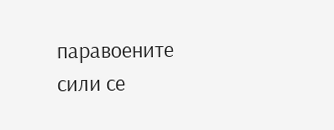паравоените сили се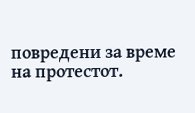повредени за време на протестот.